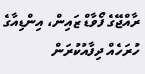ރާއްޖޭގެ ފޯވާޑް ޒައިން، އިންޑިއާގެ ހުރަހެއް ދިފާއުކުރަން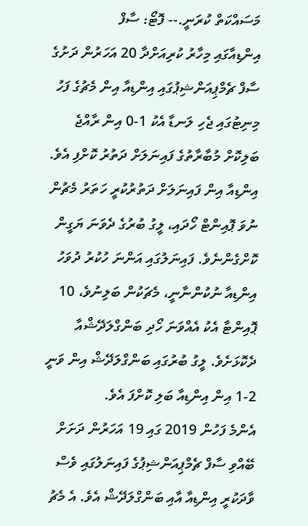މަސައްކަތް ކުރަނީ.-- ފޮޓޯ: ސާފް
އިންޑިއާގައި މިހާރު ކުރިއަށްދާ 20 އަހަރުން ދަށުގެ ސާފް ޗެމްޕިއަންޝިޕުގައި އިންޑިއާ އިން މެޗުގެ ފަހު މިނިޓުގައި ޖެހި ލަނޑާ އެކު 1-0 އިން ރާއްޖެ ބަލިކޮށް މުބާރާތުގެ ފައިނަލަށް ދަތުރު ކޮށްފި އެވެ.
އިންޑިއާ އިން ފައިނަލަށް ދަތުރުކުރީ ހަތަރު މެޗުން ނުވަ ޕޮއިންޓް ހޯދައި، ލީގު ބުރުގެ ދެވަނަ ޔަގީން ކޮށްގެންނެވެ. ފައިނަލުގައި އަންނަ ހުކުރު ދުވަހު އިންޑިއާ ނުކުންނާނީ، މެޗަކުން ބަލިނުވެ، 10 ޕޮއިންޓާ އެކު އެއްވަނަ ހޯދި ބަންގްލަދޭޝްއާ ދެކޮޅަށެވެ. ލީގު ބުރުގައި ބަންގްލަދޭޝް އިން ވަނީ 2-1 އިން އިންޑިއާ ބަލި ކޮށްފަ އެވެ.
އެންމެ ފަހުން 2019 ގައި 19 އަހަރުން ދަށަށް ބޭއްވި ސާފް ޗެމްޕިއަންޝިޕުގެ ފައިނަލުގައި ވެސް ވާދަކުރީ އިންޑިއާ އާއި ބަންގްލަދޭޝް އެވެ. އެ މެޗު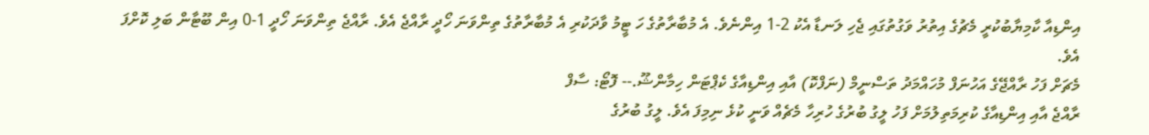އިންޑިއާ ކާމިޔާބުކުރީ މެޗުގެ އިތުރު ވަގުތުގައި ޖެހި ލަނޑާ އެކު 2-1 އިންނެވެ. އެ މުބާރާތުގެ ހަ ޓީމު ވާދަކުރި އެ މުބާރާތުގެ ތިންވަނަ ހޯދީ ރާއްޖެ އެވެ. ރާއްޖެ ތިންވަނަ ހޯދީ 1-0 އިން ބޫޓާން ބަލި ކޮށްފަ އެވެ.
މެޗަށް ފަހު ރާއްޖޭގެ އަހުނަފް މުހައްމަދު ތަސްނީމް (ނަފްކޮ) އާއި އިންޑިއާގެ ކެޕްޓަން ހިމާންޝޫ.-- ފޮޓޯ: ސާފް
ރާއްޖެ އާއި އިންޑިއާގެ ކުރިމަތިލުމަށް ފަހު ލީގު ބުރުގެ ހުރިހާ މެޗެއް ވަނީ ކުޅެ ނިމިފަ އެވެ. ލީގު ބުރުގެ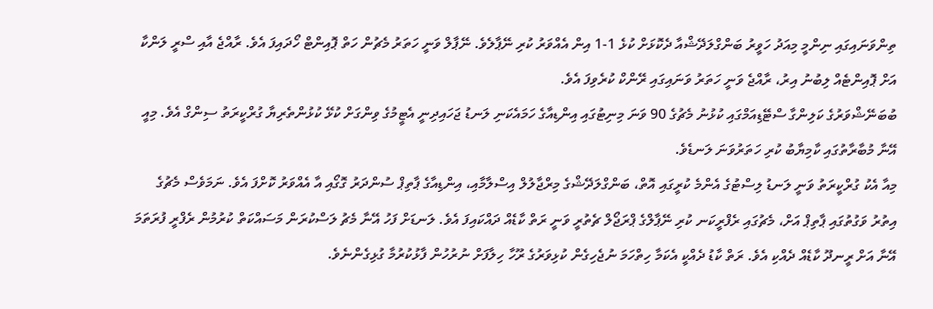ތިންވަނައިގައި ނިންމީ މިއަދު ހަވީރު ބަންގްލަދޭޝްއާ ދެކޮޅަށް ކުޅެ 1-1 އިން އެއްވަރު ކުރި ނޭޕާލެވެ. ނޭޕާލް ވަނީ ހަތަރު މެޗުން ހަތް ޕޮއިންޓް ހޯދައިފަ އެވެ. ރާއްޖެ އާއި ސްރީ ލަންކާ އަށް ޕޮއިންޓެއް ލިބުނު އިރު، ރާއްޖެ ވަނީ ހަތަރު ވަނައިގައި ރޭންކް ކުރެވިފަ އެވެ.
ބުބަނޭޝްވަރުގެ ކަލިންގާ ސްޓޭޑިއަމްގައި ކުޅުނު މެޗުގެ 90 ވަނަ މިނިޓުގައި އިންޑިއާގެ ހަމައެކަނި ލަނޑު ޖަހައިދިނީ އެޓީމުގެ ވިންގަށް ކުޅޭ ކުޅުންތެރިޔާ ގުރްކީރަތު ސިންގް އެވެ. މިއީ އޭނާ މުބާރާތުގައި ކާމިޔާބު ކުރި ހަތަރުވަނަ ލަނޑެވެ.
މިއާ އެކު ގުރްކީރަތު ވަނީ ލަނޑު ލިސްޓުގެ އެންމެ ކުރީގައި އޮތް، ބަންގްލަދޭޝްގެ މިރްޖާލުލް އިސްލާމާއި، އިންޑިއާގެ ޕާތިޕް ސުންދަރު ގޮގޯއި އާ އެއްވަރު ކޮށްފަ އެވެ. ނަމަވެސް މެޗުގެ އިތުރު ވަގުތުގައި ޕާތިޕް އަށް، މެޗުގައި ރެފްރީކަނ ކުރި ނޭޕާލްގެ ޕްރަޖޯލް ޗެތުރީ ވަނީ ރަތް ކާޑެއް ދައްކައިފަ އެވެ. ލަނޑަށް ފަހު އޭނާ މެޗު ލަސްކުރަން މަސައްކަތް ކުރުމުން ރެފްރީ ފުރަތަމަ އޭނާ އަށް ރީނދޫ ކާޑެއް ދެއްކި އެވެ. ރަތް ކާޑު ދެއްކީ އެކަމާ ހިތްހަމަ ނުޖެހިގެން ކުޅިވަރުގެ ރޫހާ ހިލާފަށް ނުރުހުން ފާޅުކުރުމާ ގުޅިގެންނެވެ.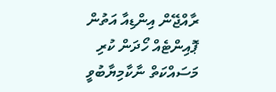ރާއްޖޭން އިންޑިއާ އަތުން ޕޮއިންޓެއް ހޯދަން ކުރި މަސައްކަތް ނާކާމިޔާބުވީ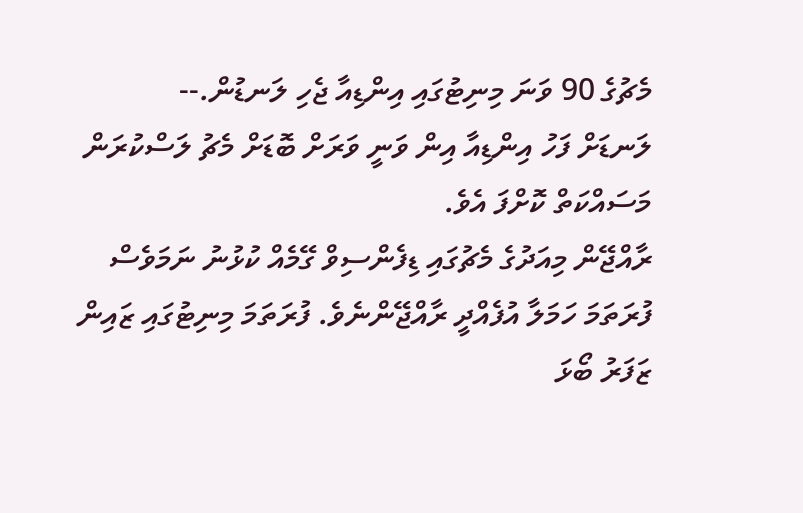މެޗުގެ 90 ވަނަ މިނިޓުގައި އިންޑިއާ ޖެހި ލަނޑުން.--
ލަނޑަށް ފަހު އިންޑިއާ އިން ވަނީ ވަރަށް ބޮޑަށް މެޗު ލަސްކުރަން މަސައްކަތް ކޮށްފަ އެވެ.
ރާއްޖޭން މިއަދުގެ މެޗުގައި ޑިފެންސިވް ގޭމެއް ކުޅުނު ނަމަވެސް ފުރަތަމަ ހަމަލާ އުފެއްދީ ރާއްޖޭންނެވެ. ފުރަތަމަ މިނިޓުގައި ޒައިން ޒަފަރު ބޯޅަ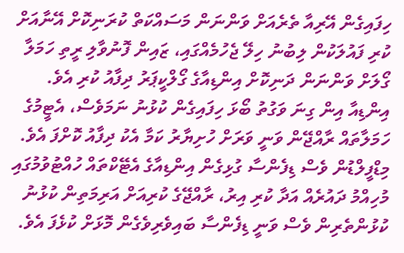ހިފައިގެން އޭރިއާ ތެރެއަށް ވަންނަން މަސައްކަތް ކުރަނިކޮށް އޭނާއަށް ކުރި ފައުލަކުން ލިބުނު ހިލޭ ޖެހުމެއްގައި، ޒައިން ފޮނުވާލި ރީތި ހަމަލާ ގޯލަށް ވަންނަން ދަނިކޮށް އިންޑިއާގެ ގޯލްކީޕަރު ދިފާއު ކުރި އެވެ.
އިންޑިއާ އިން ގިނަ ވަގުތު ބޯޅަ ހިފައިގެން ކުޅުނު ނަމަވެސް، އެޓީމުގެ ހަމަލާތައް ރާއްޖޭން ވަނީ ވަރަށް ހުށިޔާރު ކަމާ އެކު ދިފާއު ކޮށްފަ އެވެ. މިޑްފީލްޑުން ވެސް ޑިފެންސާ ގުޅިގެން އިންޑިއާގެ އެޓޭކްތައް ހުއްޓުވުމުގައި މުހިއްމު ދައުރެއް އަދާ ކުރި އިރު، ރާއްޖޭގެ ކުރިއަށް އަރިމަތިން ކުޅުނު ކުޅުންތެރިން ވެސް ވަނީ ޑިފެންސާ ބައިވެރިވެގެން މޮޅަށް ކުޅެފަ އެވެ.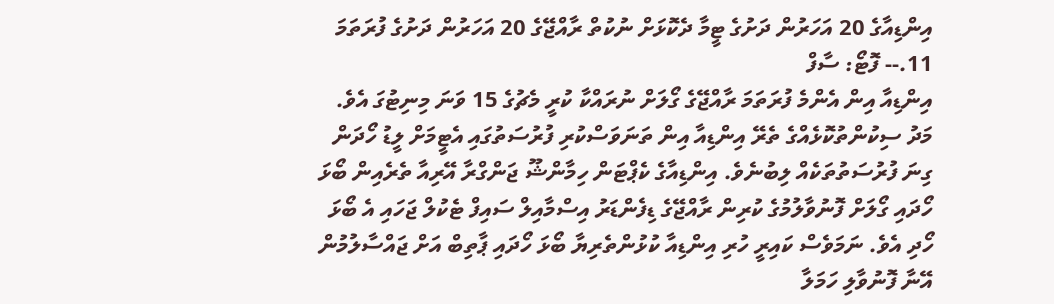އިންޑިއާގެ 20 އަހަރުން ދަށުގެ ޓީމާ ދެކޮޅަށް ނުކުތް ރާއްޖޭގެ 20 އަހަރުން ދަށުގެ ފުރަތަމަ 11.-- ފޮޓޯ: ސާފް
އިންޑިއާ އިން އެންމެ ފުރަތަމަ ރާއްޖޭގެ ގޯލަށް ނުރައްކާ ކުރީ މެޗުގެ 15 ވަނަ މިނިޓުގަ އެވެ. މަދު ސިކުންތުކޮޅެއްގެ ތެރޭ އިންޑިއާ އިން ތަނަވަސްކުރި ފުރުސަތުގައި އެޓީމަށް ލީޑު ހޯދަން ގިނަ ފުރުސަތުތަކެއް ލިބުނެވެ. އިންޑިއާގެ ކެޕްޓަން ހިމާންޝޫ ޖަންގްރާ އޭރިއާ ތެރެއިން ބޯޅަ ހޯދައި ގޯލަށް ފޮނުވާލުމުގެ ކުރިން ރާއްޖޭގެ ޑިފެންޑަރު އިސްމާއިލް ސައިފް ޓެކުލް ޖަހައި އެ ބޯޅަ ހޯދި އެވެ. ނަމަވެސް ކައިރީ ހުރި އިންޑިއާ ކުޅުންތެރިޔާ ބޯޅަ ހޯދައި ޕާތިބް އަށް ޖައްސާލުމުން އޭނާ ފޮނުވާލި ހަމަލާ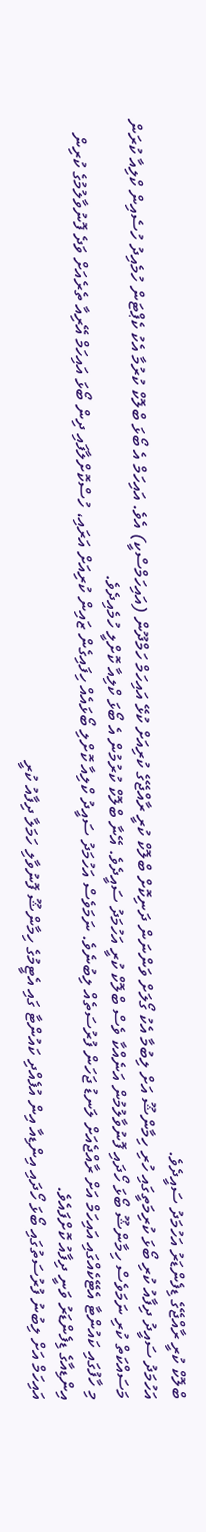ބްލޮކް ކުރީ ރާއްޖޭގެ ޑިފެންޑަރު އަހުމަދު ސައީދެވެ.
އަހުމަދު ސައީދު ދިފާއު ކުރި ބޯޅަ ކުރިމަތީގައި ހުރި ހިމާންޝޫ އަށް ލިބުމާ އެކު ގޯލަށް ވަންނަން ދަނިކޮށް ބްލޮކް ކުރީ ރާއްޖޭގެ ކުރިއަށް ކުޅޭ އައިހަމް ހަމްދޫން (އައިހަމްސްކީ) އެވެ. އައިހަމް އެ ބޯޅަ ބްލޮކް ކުރުމާ އެކު ކެޕްޓަން ހުމެއިދު ހުސެއިން ކްލިއާ ކުރަން މަސައްކަތް ކުރި ނަމަވެސް ހިމާންޝޫ ބޯޅަ ހޯދައި ފޮނުވާލުމުން އަނެއްކާ ވެސް ބްލޮކް ކުރީ އަހުމަދު ސައީދެވެ. އޭނާ ބްލޮކް ކުރުމުން އެ ބޯޅަ ކްލިއާ ކޮށްލީ ހުމެއިދެވެ.
މި ހާފުގައި ކައުންޓާ އެޓޭކެއްގައި އައިހަމް އަށް ރާއްޖެއަށް ލަނޑު ޖަހަން ފުރުސަތެއް ލިބުނެވެ. ނަމަވެސް އަހުމަދު ސައީދު ކްލިއާ ކޮށްލި ބޯޅައެއް ހިފައިގެން ޒައިން ކުރިއަށް އަރައި، ހުސްކޮށްލާފައި ދިން ބޯޅަ އައިހަމް އޭރިއާ ތެރެއަށް ވަދެ ފޮނުވާލުމުގެ ކުރިން އިންޑިއާގެ ޑިފެންޑަރު ވަނީ ދިފާއު ކޮށްފައެވެ.
އައިހަމް އަށް ލިބުނު ފުރުސަތުގައި ބޯޅަ ހޯދައި އިންޑިއާ އިން އުފެއްދި ކައުންޓާ ގައި އެޓީމުގެ ހިމާންޝޫ ފޮނުވާލި ހަމަލާ ދިފާއު ކުރީ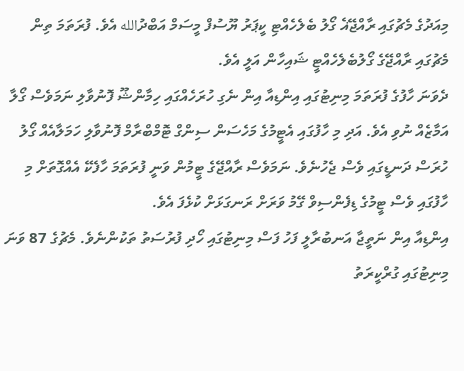މިއަދުގެ މެޗުގައި ރާއްޖޭޣެ ގޯލު ބެލެހެއްޓި ކީޕަރު ޔޫސުފް މީސަމް އަބްދުالله އެވެ. ފުރަތަމަ ތިން މެޗުގައި ރާއްޖޭގެ ގޯލުބެލެހެއްޓީ ޝައިހާން އަލީ އެވެ.
ދެވަނަ ހާފުގެ ފުރަތަމަ މިނިޓުގައި އިންޑިއާ އިން ނެގި ހުރަހެއްގައި ހިމާންޝޫ ފޮނުވާލި ނަމަވެސް ގޯލާ އަމާޒެއް ނުވި އެވެ. އަދި މި ހާފުގައި އެޓީމުގެ މަހެސަން ސިންގް ޓޮމްބްރާމް ފޮނުވާލި ހަމަލާއެއް ގޯލު ހުރަސް ދަނޑީގައި ވެސް ޖެހުނެވެ. ނަމަވެސް ރާއްޖޭގެ ޓީމުން ވަނީ ފުރަތަމަ ހާފެކޭ އެއްގޮތަށް މި ހާފުގައި ވެސް ޓީމުގެ ޑިފެންސިވް ގޭމު ވަރަށް ރަނގަޅަށް ކުޅެފަ އެވެ.
އިންޑިއާ އިން ނަތީޖާ އަނބުރާލީ ފަހު ފަސް މިނިޓުގައި ހޯދި ފުރުސަތު ތަކުންނެވެ. މެޗުގެ 87 ވަނަ މިނިޓުގައި ގުރްކީރަތު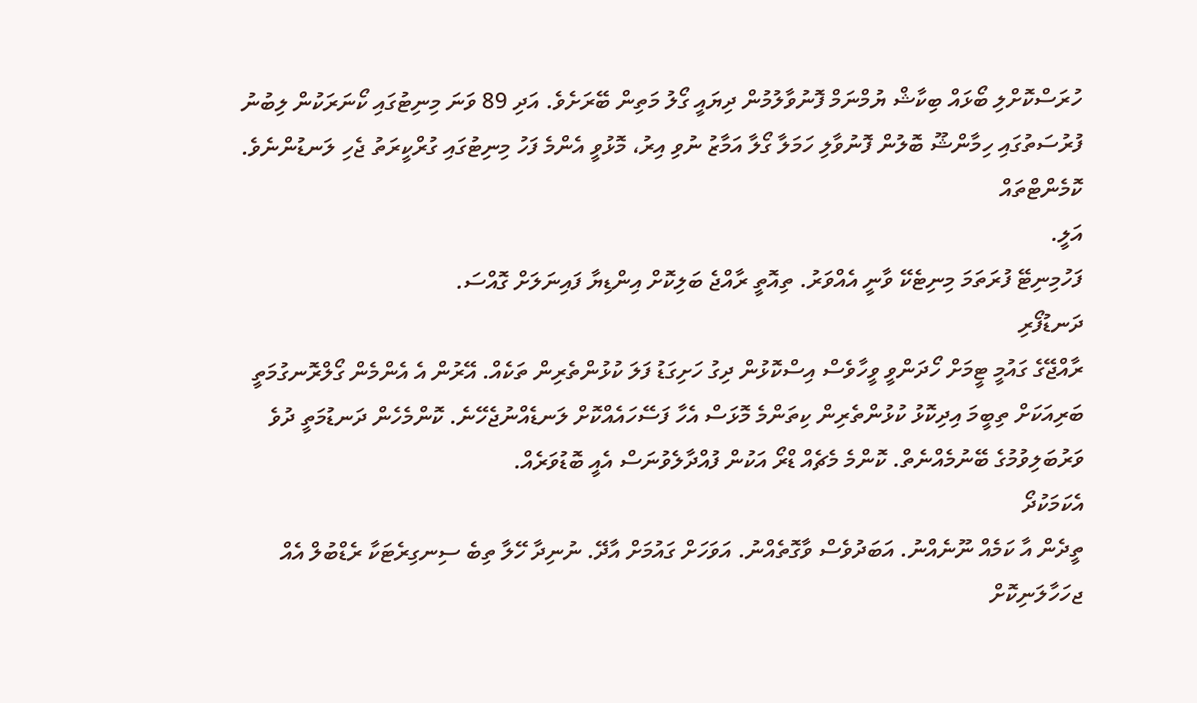ހުރަސްކޮށްލި ބޯޅައް ބިކާޝް ޔުމްނަމް ފޮނުވާލުމުން ދިޔައީ ގޯލު މަތިން ބޭރަށެވެ. އަދި 89 ވަނަ މިނިޓުގައި ކޯނަރަކުން ލިބުނު ފުރުސަތުގައި ހިމާންޝޫ ބޮލުން ފޮނުވާލި ހަމަލާ ގޯލާ އަމާޒު ނުވި އިރު، މޮޅުވީ އެންމެ ފަހު މިނިޓުގައި ގުރްކީރަތު ޖެހި ލަނޑުންނެވެ.
ކޮމެންޓްތައް
އަލީ.
ފަހުމިނިޓޭ ފުރަތަމަ މިނިޓެކޭ ވާނީ އެއްވަރު. ތިއޮތީ ރާއްޖެ ބަލިކޮށް އިންޑިޔާ ފައިނަލަށް ގޮއްސަ.
ދަނޑުފޯރި
ރާއްޖޭގެ ގައުމީ ޓީމަށް ހޯދަންވީ ވީހާވެސް އިސްކޮޅުން ދިގު ހަށިގަޑު ފަލަ ކުޅުންތެރިން ތަކެއް. އޭރުން އެ އެންމެން ގޯލްރޮނގުމަތީ ބަރިއަކަށް ތިބީމަ އިދިކޮޅު ކުޅުންތެރިން ކިތަންމެ މޮޅަސް އެހާ ފަސޭހައެއްކޮށް ލަނޑެއްނުޖެހޭނެ. ކޮންމެހެން ދަނޑުމަތީ ދުވެ ވަރުބަލިވުމުގެ ބޭނުމެއްނެތް. ކޮންމެ މެޗެއް ޑްރޯ އަކުން ފުއްދާލެވުނަސް އެއީ ބޮޑުވަރެއް.
އެކަމަކުދޯ
ތީދެން އާ ކަމެއް ނޫނެއްނު. އަބަދުވެސް ވާގޮތެއްނު. އަވަހަށް ގައުމަށް އާދޭ. ނުނިދާ ހޭލާ ތިބެ ސިނގިރެޓަކާ ރެޑްބުލް އެއް ޖހަހާލަނިކޮށް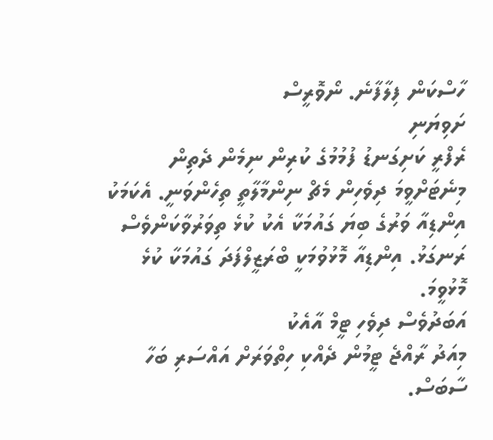ހާސްކަން ފިލާފާނެ. ނޯވޮރީސް
ށަވިޔަނި
ރެފްރީ ކަށިގަނޑު ފުމުމުގެ ކުރިން ނިމެން ދެތިން މިނެޓަށްވީމަ ދިވެހިން މެޗް ނިންމާލާތީ ތިހެންވަނީ. އެކަމަކު އިންޑިއާ ވަރުގެ ބިޔަ ގައުމަކާ އެކު ކުޅެ ތިވަރުވާކަންވެސް ރަނގަޅު. އިންޑިއާ މޮޅުވުމަކީ ބްރަޒީލްފަދަ ގައުމަކާ ކުޅެ މޮޅުވީމަ.
އަބަދުވެސް ދިވެހި ޓީމް އާއެކު
މިއަދު ރާއްޖެ ޓީމުން ދެއްކި ހިތްވަރަށް އައްސަރި ބަހާ ސާބަސް.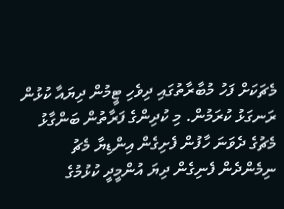މެޗަކަށް ފަހު މުބާރާތުގައި ދިވެހި ޓީމުން ދިޔައާ ކުޅުން ރަނގަޅު ކުރަމުން. މި ކުދިންގެ ފަރާތުން ބަންގާޅު މެޗުގެ ދެވަނަ ހާފުން ފެށިގެން އިންޑިޔާ މެޗު ނިމެންދެން ފެނިގެން ދިޔަ އުންމީދީ ކުޅުމުގެ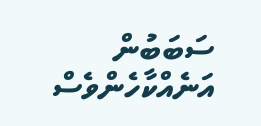ސަބަބުން އަނެއްކާހެންވެސް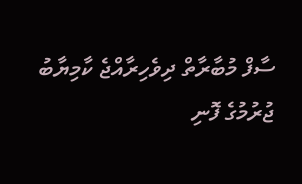ސާފް މުބާރާތް ދިވެހިރާއްޖެ ކާމިޔާބު ޖުރުމުގެ ފޮނި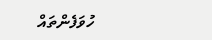ހުވަފެންތައް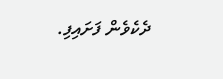ދެކެވެން ފަށައިފި.